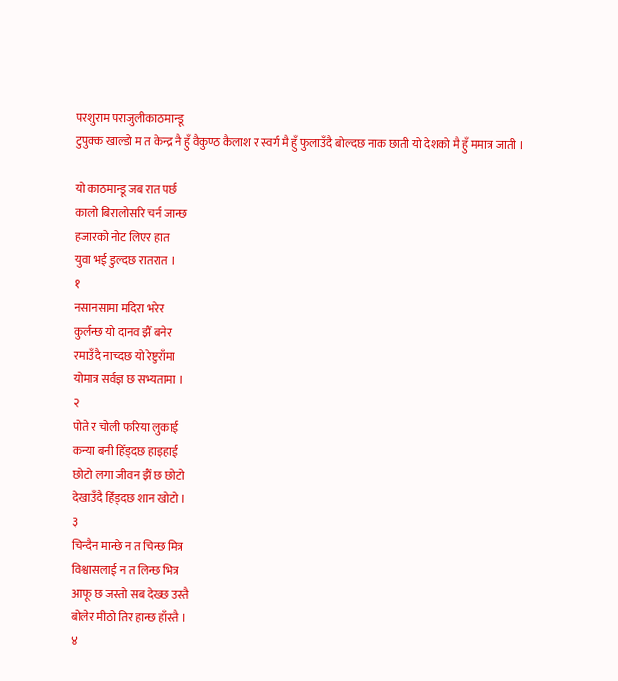परशुराम पराजुलीकाठमान्डू
टुपुक्क खाल्डो म त केन्द्र नै हुँ वैकुण्ठ कैलाश र स्वर्ग मै हुँ फुलाउँदै बोल्दछ नाक छाती यो देशको मै हुँ ममात्र जाती ।

यो काठमान्डू जब रात पर्छ
कालो बिरालोसरि चर्न जान्छ
हजारको नोट लिएर हात
युवा भई डुल्दछ रातरात ।
१
नसानसामा मदिरा भरेर
कुर्लन्छ यो दानव झैँ बनेर
रमाउँदै नाच्दछ यो रेष्टुराँमा
योमात्र सर्वज्ञ छ सभ्यतामा ।
२
पोते र चोली फरिया लुकाई
कन्या बनी हिँड्दछ हाइहाई
छोटो लगा जीवन झैँ छ छोटो
देखाउँदै हिँड्दछ शान खोटो ।
३
चिन्दैन मान्छे न त चिन्छ मित्र
विश्वासलाई न त लिन्छ भित्र
आफू छ जस्तो सब देख्छ उस्तै
बोलेर मीठो तिर हान्छ हाँस्तै ।
४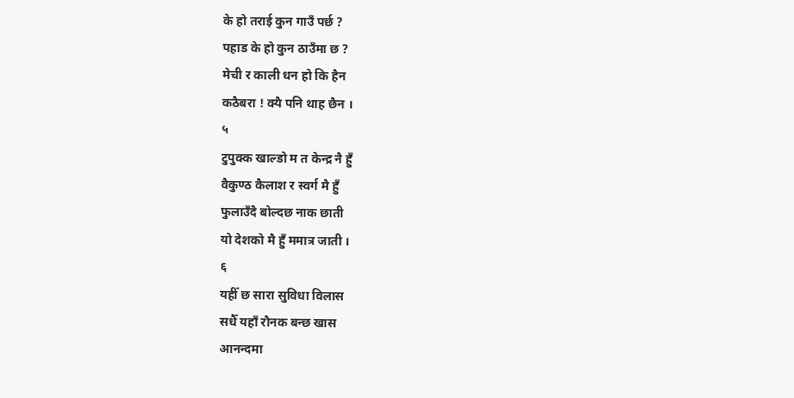के हो तराई कुन गाउँ पर्छ ?
पहाड के हो कुन ठाउँमा छ ?
मेची र काली धन हो कि हैन
कठैबरा ! क्यै पनि थाह छैन ।
५
टुपुक्क खाल्डो म त केन्द्र नै हुँ
वैकुण्ठ कैलाश र स्वर्ग मै हुँ
फुलाउँदै बोल्दछ नाक छाती
यो देशको मै हुँ ममात्र जाती ।
६
यहीँ छ सारा सुविधा विलास
सधैँ यहाँ रौनक बन्छ खास
आनन्दमा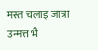मस्त चलाइ जात्रा
उन्मत्त भै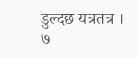डुल्दछ यत्रतत्र ।
७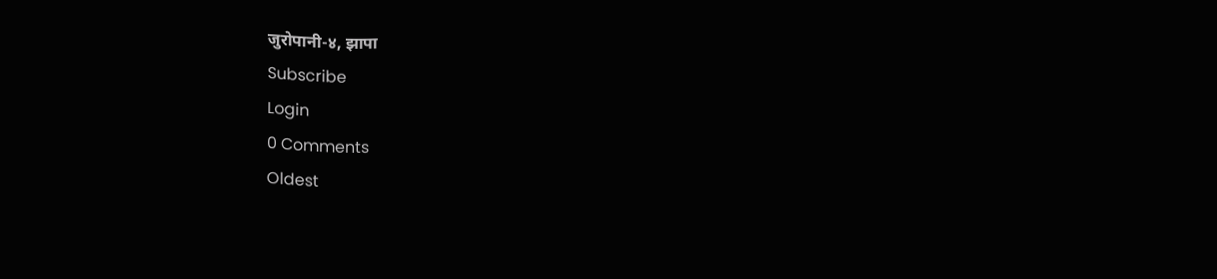जुरोपानी-४, झापा
Subscribe
Login
0 Comments
Oldest